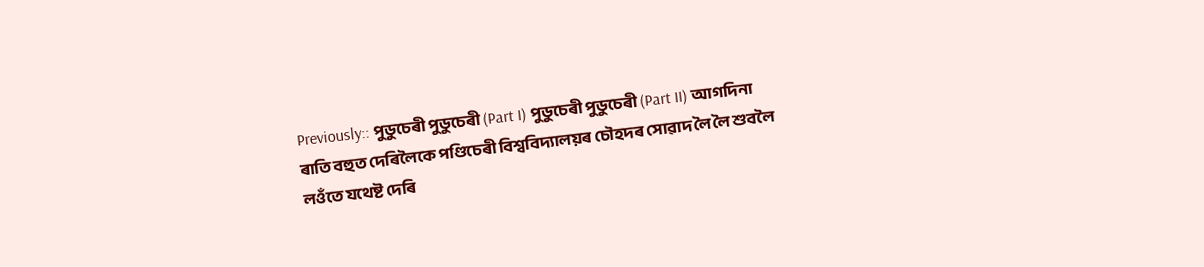Previously:: পুডুচেৰী পুডুচেৰী (Part I) পুডুচেৰী পুডুচেৰী (Part II) আগদিনা ৰাতি বহুত দেৰিলৈকে পণ্ডিচেৰী বিশ্ববিদ্যালয়ৰ চৌহদৰ সোৱাদ লৈ লৈ শুবলৈ লওঁতে যথেষ্ট দেৰি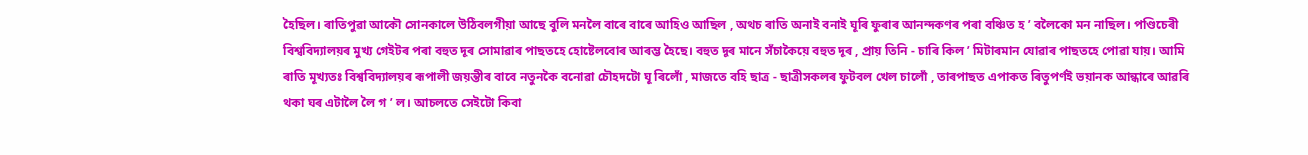হৈছিল। ৰাতিপুৱা আকৌ সোনকালে উঠিবলগীয়া আছে বুলি মনলৈ বাৰে বাৰে আহিও আছিল , অথচ ৰাতি অনাই বনাই ঘূৰি ফুৰাৰ আনন্দকণৰ পৰা বঞ্চিত হ ’ বলৈকো মন নাছিল। পণ্ডিচেৰী বিশ্ববিদ্যালয়ৰ মুখ্য গেইটৰ পৰা বহুত দূৰ সোমাৱাৰ পাছতহে হোষ্টেলবোৰ আৰম্ভ হৈছে। বহুত দূৰ মানে সঁচাকৈয়ে বহুত দূৰ , প্ৰায় তিনি - চাৰি কিল ’ মিটাৰমান যোৱাৰ পাছতহে পোৱা যায়। আমি ৰাতি মূখ্যতঃ বিশ্ববিদ্যালয়ৰ ৰূপালী জয়ন্তীৰ বাবে নতুনকৈ বনোৱা চৌহদটো ঘূ ৰিলোঁ , মাজতে বহি ছাত্ৰ - ছাত্ৰীসকলৰ ফুটবল খেল চালোঁ , তাৰপাছত এপাকত ৰিতুপৰ্ণই ভয়ানক আন্ধাৰে আৱৰি থকা ঘৰ এটালৈ লৈ গ ’ ল। আচলতে সেইটো কিবা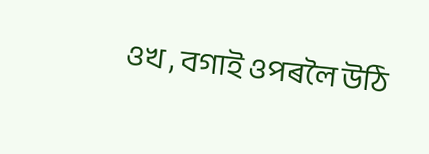ওখ , বগাই ওপৰলৈ উঠি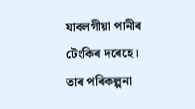যাবলগীয়া পানীৰ টেংকিৰ দৰেহে। তাৰ পৰিকল্পনা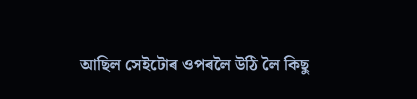আছিল সেইটোৰ ওপৰলৈ উঠি লৈ কিছু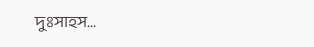দুঃসাহস...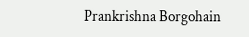Prankrishna Borgohain